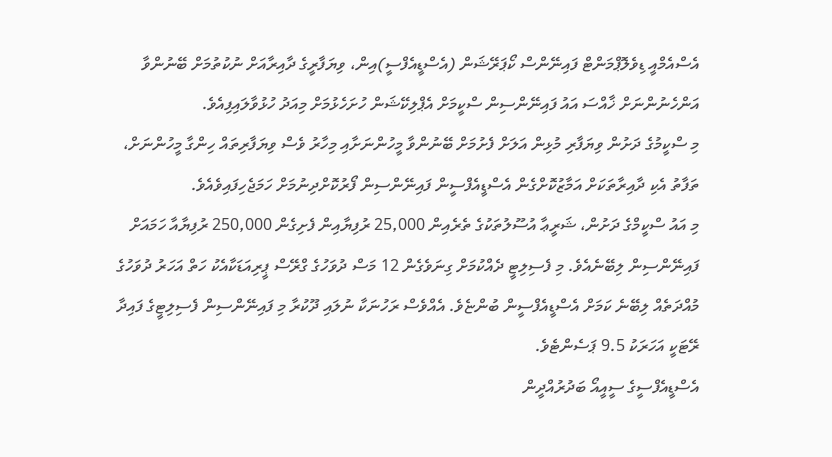އެސްއެމްއީ ޑިވެލޮޕްމަންޓް ފައިނޭންސް ކޯޕަރޭޝަން (އެސްޑީއެފްސީ)އިން، ވިޔަފާރީގެ ދާއިރާއަށް ނުކުތުމަށް ބޭނުންވާ އަންހެނުންނަށް ޚާއްސަ އައު ފައިނޭންސިން ސްކީމަށް އެޕްލިކޭޝަން ހުށަހެޅުމަށް މިއަދު ހުޅުވާލައިފިއެވެ.
މި ސްކީމުގެ ދަށުން ވިޔަފާރި މުޅިން އަލަށް ފެށުމަށް ބޭނުންވާ މީހުންނަށާއި މިހާރު ވެސް ވިޔަފާރިތައް ހިންގާ މީހުންނަށް، ތަފާތު އެކި ދާއިރާތަކަށް އަމާޒުކޮށްގެން އެސްޑީއެފްސީން ފައިނޭންސިން ފޯރުކޮށްދިނުމަށް ހަމަޖެހިފައިވެއެވެ.
މި އައު ސްކީމްގެ ދަށުން، ޝަރީޢާ އުސޫލުތަކުގެ ތެރެއިން 25,000 ރުފިޔާއިން ފެށިގެން 250,000 ރުފިޔާއާ ހަމައަށް ފައިނޭންސިން ލިބޭނެއެވެ. މި ފެސިލިޓީ ދެއްކުމަށް ގިނަވެގެން 12 މަސް ދުވަހުގެ ގްރޭސް ޕީރިއަޑަކާއެކު ހަތް އަހަރު ދުވަހުގެ މުއްދަތެއް ލިބޭނެ ކަމަށް އެސްޑީއެފްސީން ބުންޏެވެ. އެއްވެސް ރަހުނަކާ ނުލައި ދޫކުރާ މި ފައިނޭންސިން ފެސިލިޓީގެ ފައިދާ ރޭޓަކީ އަހަރަކު 9.5 ޕަސެންޓެވެ.
އެސްޑީއެފްސީގެ ސީއީއޯ ބަދުރުއްދީން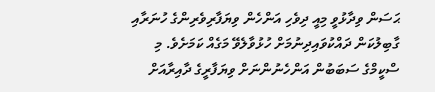ޙަސަން ވިދާޅުވީ މިއީ ދިވެހި އަންހެން ވިޔަފާރިވެރިންގެ ހުނަރާއި ގާބިލުކަން ދައްކުވައިދިނުމަށް ހުޅުވާލެވޭ މަގެއް ކަމަށެވެ. މި ސްކީމްގެ ސަބަބުން އަންހެނުންނަށް ވިޔަފާރީގެ ދާއިރާއަށް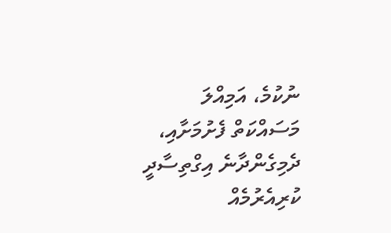ނުކުމެ، އަމިއްލަ މަސައްކަތް ފެށުމަށާއި، ދެމިގެންދާނެ އިގްތިސާދީ ކުރިއެރުމެއް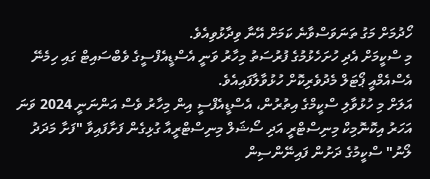ހޯދުމަށް މަގު ތަނަވަސްވާނެ ކަމަށް އޭނާ ވިދާޅުވިއެވެ.
މި ސްކީމަށް އެދި ހުށަހެޅުމުގެ ފުރުސަތު މިހާރު ވަނީ އެސްޑީއެފްސީގެ ވެބްސައިޓް ގައި ހިމެނޭ އެސްއެމްއީ ޕޯޓަލް މެދުވެރިކޮށް ހުޅުވާލާފައިއެވެ.
އަލަށް މި ހުޅުވާލި ސްކީމްގެ އިތުރުން، އެސްޑީއެފްސީ އިން މިހާރު ވެސް އަންނަނީ 2024 ވަނަ އަހަރު އިކޮނޮމިކް މިނިސްޓްރީ އަދި ސޯޝަލް މިނިސްޓްރީއާ ގުޅިގެން ފަށާފައިވާ "ފަށާ މަދަދު ލޯނު" ސްކީމުގެ ދަށުން ފައިނޭންސިން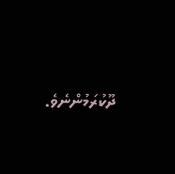ދޫކުރަމުންނެވެ.